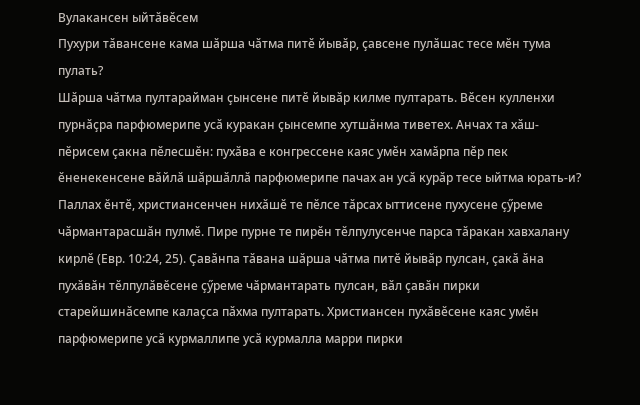Вулакансен ыйтӑвӗсем
Пухури тӑвансене кама шӑрша чӑтма питӗ йывӑр, ҫавсене пулӑшас тесе мӗн тума пулать?
Шӑрша чӑтма пултарайман ҫынсене питӗ йывӑр килме пултарать. Вӗсен кулленхи пурнӑҫра парфюмерипе усӑ куракан ҫынсемпе хутшӑнма тиветех. Анчах та хӑш-пӗрисем ҫакна пӗлесшӗн: пухӑва е конгрессене каяс умӗн хамӑрпа пӗр пек ӗненекенсене вӑйлӑ шӑршӑллӑ парфюмерипе пачах ан усӑ курӑр тесе ыйтма юрать-и?
Паллах ӗнтӗ, христиансенчен нихӑшӗ те пӗлсе тӑрсах ыттисене пухусене ҫӳреме чӑрмантарасшӑн пулмӗ. Пире пурне те пирӗн тӗлпулусенче парса тӑракан хавхалану кирлӗ (Евр. 10:24, 25). Ҫавӑнпа тӑвана шӑрша чӑтма питӗ йывӑр пулсан, ҫакӑ ӑна пухӑвӑн тӗлпулӑвӗсене ҫӳреме чӑрмантарать пулсан, вӑл ҫавӑн пирки старейшинӑсемпе калаҫса пӑхма пултарать. Христиансен пухӑвӗсене каяс умӗн парфюмерипе усӑ курмаллипе усӑ курмалла марри пирки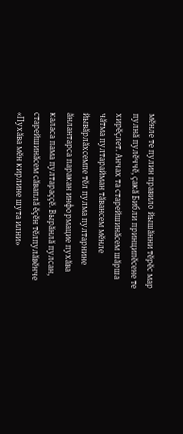мӗнле те пулин правило йышӑнни тӗрӗс мар пулнӑ пулӗччӗ, ҫакӑ Библи принципӗсене те хирӗҫлет. Анчах та старейшинӑсем шӑрша чӑтма пултарайман тӑвансем мӗнле йывӑрлӑхсемпе тӗл пулма пултарнине ӑнлантарса паракан информацие пухӑва каласа пама пултараҫҫӗ. Вырӑнлӑ пулсан, старейшинӑсем сӑваплӑ ӗҫӗн тӗлпулӑвӗнче «Пухӑва мӗн кирлине шута илни»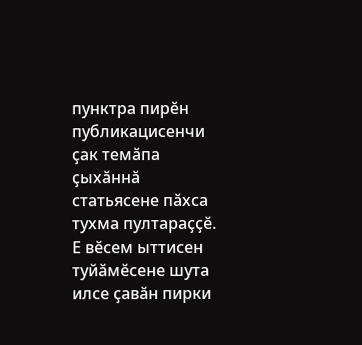пунктра пирӗн публикацисенчи ҫак темӑпа ҫыхӑннӑ статьясене пӑхса тухма пултараҫҫӗ. Е вӗсем ыттисен туйӑмӗсене шута илсе ҫавӑн пирки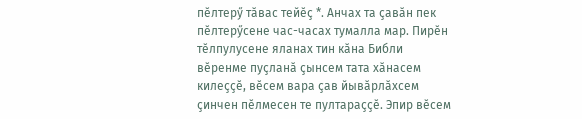пӗлтерӳ тӑвас тейӗҫ *. Анчах та ҫавӑн пек пӗлтерӳсене час-часах тумалла мар. Пирӗн тӗлпулусене яланах тин кӑна Библи вӗренме пуҫланӑ ҫынсем тата хӑнасем килеҫҫӗ, вӗсем вара ҫав йывӑрлӑхсем ҫинчен пӗлмесен те пултараҫҫӗ. Эпир вӗсем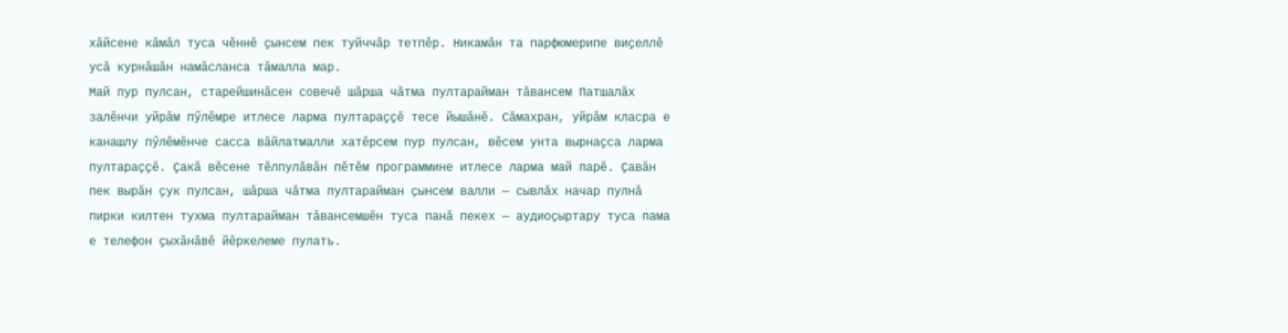хӑйсене кӑмӑл туса чӗннӗ ҫынсем пек туйччӑр тетпӗр. Никамӑн та парфюмерипе виҫеллӗ усӑ курнӑшӑн намӑсланса тӑмалла мар.
Май пур пулсан, старейшинӑсен совечӗ шӑрша чӑтма пултарайман тӑвансем Патшалӑх залӗнчи уйрӑм пӳлӗмре итлесе ларма пултараҫҫӗ тесе йышӑнӗ. Сӑмахран, уйрӑм класра е канашлу пӳлӗмӗнче сасса вӑйлатмалли хатӗрсем пур пулсан, вӗсем унта вырнаҫса ларма пултараҫҫӗ. Ҫакӑ вӗсене тӗлпулӑвӑн пӗтӗм программине итлесе ларма май парӗ. Ҫавӑн пек вырӑн ҫук пулсан, шӑрша чӑтма пултарайман ҫынсем валли — сывлӑх начар пулнӑ пирки килтен тухма пултарайман тӑвансемшӗн туса панӑ пекех — аудиоҫыртару туса пама е телефон ҫыхӑнӑвӗ йӗркелеме пулать.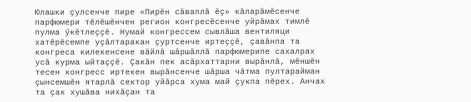Юлашки ҫулсенче пире «Пирӗн сӑваплӑ ӗҫ» кӑларӑмӗсенче парфюмери тӗлӗшӗнчен регион конгресӗсенче уйрӑмах тимлӗ пулма ӳкӗтлеҫҫӗ. Нумай конгрессем сывлӑша вентиляци хатӗрӗсемпе уҫӑлтаракан ҫуртсенче иртеҫҫӗ, ҫавӑнпа та конгреса килекенсене вӑйлӑ шӑршӑллӑ парфюмерипе сахалрах усӑ курма ыйтаҫҫӗ. Ҫакӑн пек асӑрхаттарни вырӑнлӑ, мӗншӗн тесен конгресс иртекен вырӑнсенче шӑрша чӑтма пултарайман ҫынсемшӗн ятарлӑ сектор уйӑрса хума май ҫукпа пӗрех. Анчах та ҫак хушӑва нихӑҫан та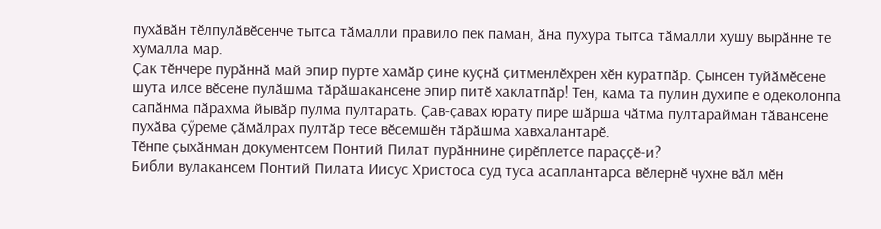пухӑвӑн тӗлпулӑвӗсенче тытса тӑмалли правило пек паман, ӑна пухура тытса тӑмалли хушу вырӑнне те хумалла мар.
Ҫак тӗнчере пурӑннӑ май эпир пурте хамӑр ҫине куҫнӑ ҫитменлӗхрен хӗн куратпӑр. Ҫынсен туйӑмӗсене шута илсе вӗсене пулӑшма тӑрӑшакансене эпир питӗ хаклатпӑр! Тен, кама та пулин духипе е одеколонпа сапӑнма пӑрахма йывӑр пулма пултарать. Ҫав-ҫавах юрату пире шӑрша чӑтма пултарайман тӑвансене пухӑва ҫӳреме ҫӑмӑлрах пултӑр тесе вӗсемшӗн тӑрӑшма хавхалантарӗ.
Тӗнпе ҫыхӑнман документсем Понтий Пилат пурӑннине ҫирӗплетсе параҫҫӗ-и?
Библи вулакансем Понтий Пилата Иисус Христоса суд туса асаплантарса вӗлернӗ чухне вӑл мӗн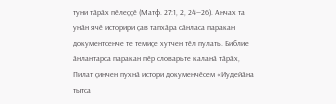туни тӑрӑх пӗлеҫҫӗ (Матф. 27:1, 2, 24—26). Анчах та унӑн ячӗ историри ҫав тапхӑра сӑнласа паракан документсенче те темиҫе хутчен тӗл пулать. Библие ӑнлантарса паракан пӗр словарьте каланӑ тӑрӑх, Пилат ҫинчен пухнӑ истори докуменчӗсем «Иудейӑна тытса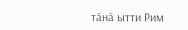тӑнӑ ытти Рим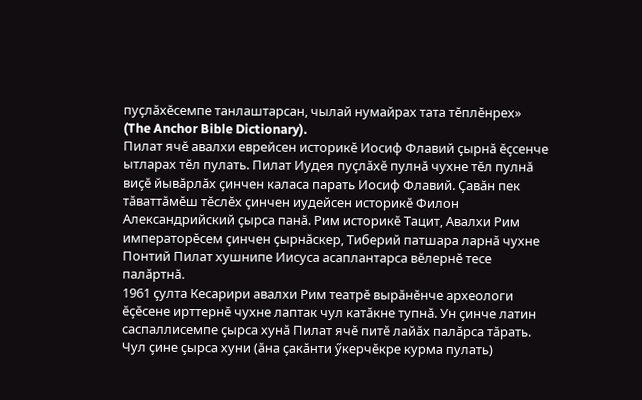пуҫлӑхӗсемпе танлаштарсан, чылай нумайрах тата тӗплӗнрех» (The Anchor Bible Dictionary).
Пилат ячӗ авалхи еврейсен историкӗ Иосиф Флавий ҫырнӑ ӗҫсенче ытларах тӗл пулать. Пилат Иудея пуҫлӑхӗ пулнӑ чухне тӗл пулнӑ виҫӗ йывӑрлӑх ҫинчен каласа парать Иосиф Флавий. Ҫавӑн пек тӑваттӑмӗш тӗслӗх ҫинчен иудейсен историкӗ Филон Александрийский ҫырса панӑ. Рим историкӗ Тацит, Авалхи Рим императорӗсем ҫинчен ҫырнӑскер, Тиберий патшара ларнӑ чухне Понтий Пилат хушнипе Иисуса асаплантарса вӗлернӗ тесе палӑртнӑ.
1961 ҫулта Кесарири авалхи Рим театрӗ вырӑнӗнче археологи ӗҫӗсене ирттернӗ чухне лаптак чул катӑкне тупнӑ. Ун ҫинче латин саспаллисемпе ҫырса хунӑ Пилат ячӗ питӗ лайӑх палӑрса тӑрать. Чул ҫине ҫырса хуни (ӑна ҫакӑнти ӳкерчӗкре курма пулать)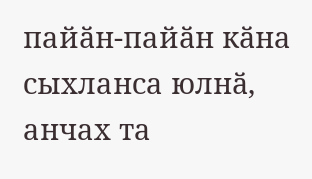пайӑн-пайӑн кӑна сыхланса юлнӑ, анчах та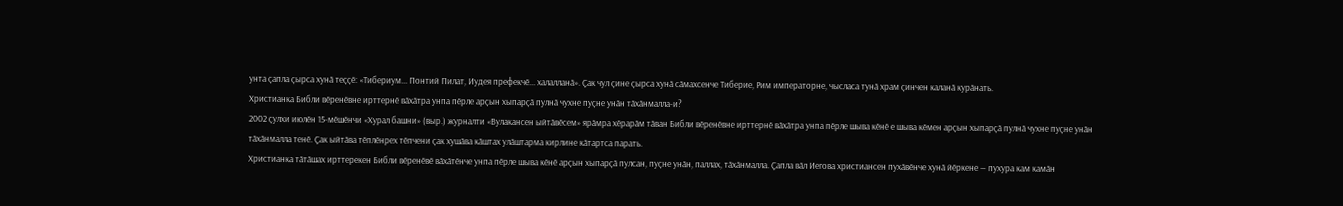унта ҫапла ҫырса хунӑ теҫҫӗ: «Тибериум... Понтий Пилат, Иудея префекчӗ... халалланӑ». Ҫак чул ҫине ҫырса хунӑ сӑмахсенче Тиберие, Рим императорне, чысласа тунӑ храм ҫинчен каланӑ курӑнать.
Христианка Библи вӗренӗвне ирттернӗ вӑхӑтра унпа пӗрле арҫын хыпарҫӑ пулнӑ чухне пуҫне унӑн тӑхӑнмалла-и?
2002 ҫулхи июлӗн 15-мӗшӗнчи «Хурал башни» (выр.) журналти «Вулакансен ыйтӑвӗсем» ярӑмра хӗрарӑм тӑван Библи вӗренӗвне ирттернӗ вӑхӑтра унпа пӗрле шыва кӗнӗ е шыва кӗмен арҫын хыпарҫӑ пулнӑ чухне пуҫне унӑн тӑхӑнмалла тенӗ. Ҫак ыйтӑва тӗплӗнрех тӗпчени ҫак хушӑва кӑштах улӑштарма кирлине кӑтартса парать.
Христианка тӑтӑшах ирттерекен Библи вӗренӗвӗ вӑхӑтӗнче унпа пӗрле шыва кӗнӗ арҫын хыпарҫӑ пулсан, пуҫне унӑн, паллах, тӑхӑнмалла. Ҫапла вӑл Иегова христиансен пухӑвӗнче хунӑ йӗркене — пухура кам камӑн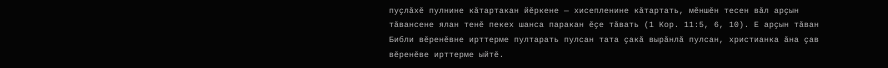пуҫлӑхӗ пулнине кӑтартакан йӗркене — хисепленине кӑтартать, мӗншӗн тесен вӑл арҫын тӑвансене ялан тенӗ пекех шанса паракан ӗҫе тӑвать (1 Кор. 11:5, 6, 10). Е арҫын тӑван Библи вӗренӗвне ирттерме пултарать пулсан тата ҫакӑ вырӑнлӑ пулсан, христианка ӑна ҫав вӗренӗве ирттерме ыйтӗ.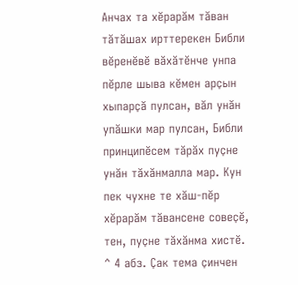Анчах та хӗрарӑм тӑван тӑтӑшах ирттерекен Библи вӗренӗвӗ вӑхӑтӗнче унпа пӗрле шыва кӗмен арҫын хыпарҫӑ пулсан, вӑл унӑн упӑшки мар пулсан, Библи принципӗсем тӑрӑх пуҫне унӑн тӑхӑнмалла мар. Кун пек чухне те хӑш-пӗр хӗрарӑм тӑвансене совеҫӗ, тен, пуҫне тӑхӑнма хистӗ.
^ 4 абз. Ҫак тема ҫинчен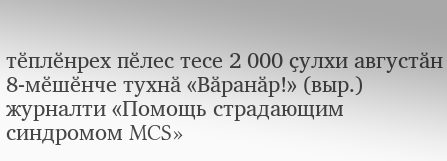тӗплӗнрех пӗлес тесе 2 000 ҫулхи августӑн 8-мӗшӗнче тухнӑ «Вӑранӑр!» (выр.) журналти «Помощь страдающим синдромом MCS»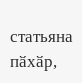статьяна пӑхӑр,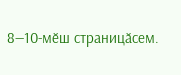8—10-мӗш страницӑсем.